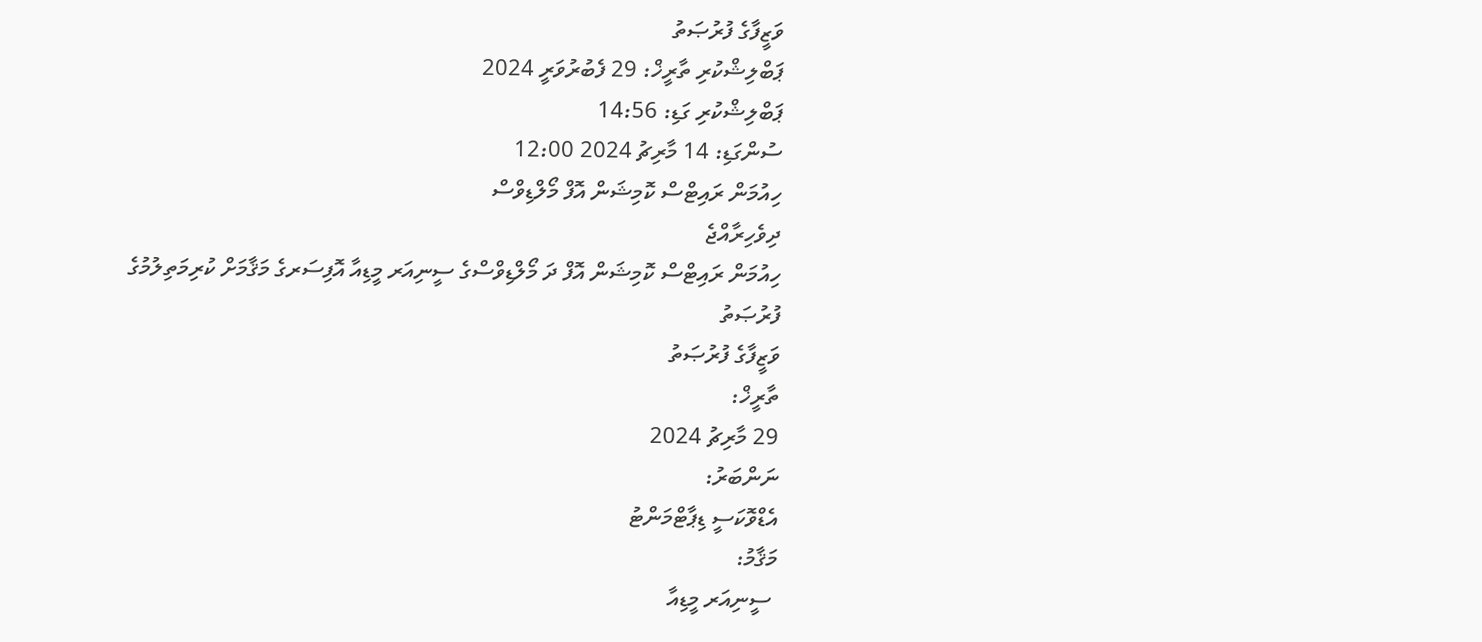ވަޒީފާގެ ފުރުޞަތު
ޕަބްލިޝްކުރި ތާރީޚް: 29 ފެބުރުވަރީ 2024
ޕަބްލިޝްކުރި ގަޑި: 14:56
ސުންގަޑި: 14 މާރިޗު 2024 12:00
ހިއުމަން ރައިޓްސް ކޮމިޝަން އޮފް މޯލްޑިވްސް
ދިވެހިރާއްޖެ
ހިއުމަން ރައިޓްސް ކޮމިޝަން އޮފް ދަ މޯލްޑިވްސްގެ ސީނިއަރ މީޑިއާ އޮފިސަރގެ މަޤާމަށް ކުރިމަތިލުމުގެ ފުރުޞަތު
ވަޒީފާގެ ފުރުޞަތު
ތާރީޚް:
29 މާރިޗު 2024
ނަންބަރު:
އެޑްވޮކަސީ ޑިޕާޓްމަންޓު
މަޤާމު:
 ސީނިއަރ މީޑިއާ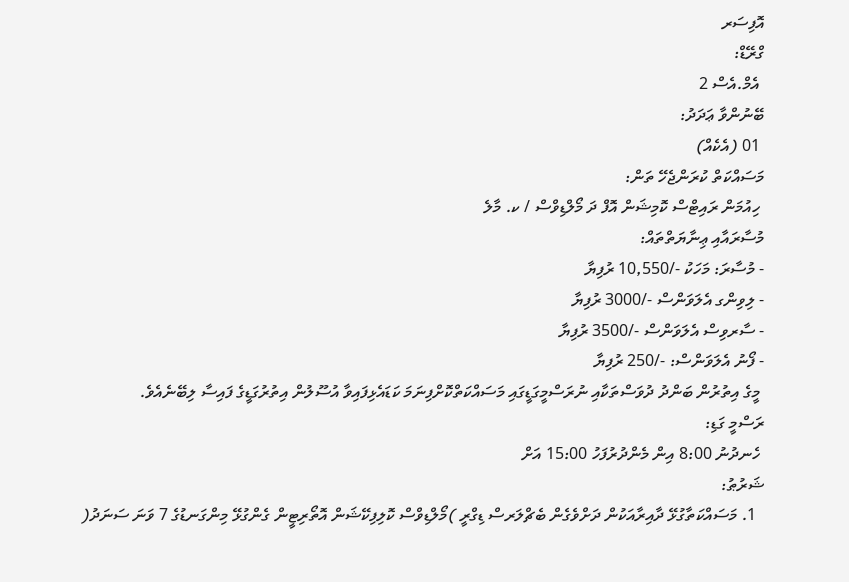އޮފިސަރ
ގްރޭޑް:
 އެމް.އެސް 2
ބޭނުންވާ ޢަދަދު:
 01 (އެކެއް)
މަސައްކަތް ކުރަންޖެހޭ ތަން:
 ހިއުމަން ރައިޓްސް ކޮމިޝަން އޮފް ދަ މޯލްޑިވްސް / ކ. މާލެ
މުސާރައާއި ޢިނާޔަތްތައް:
- މުސާރަ: މަހަކު -/10,550 ރުފިޔާ
- ލިވިންގ އެލަވަންސް -/3000 ރުފިޔާ
- ސާރވިސް އެލަވަންސް -/3500 ރުފިޔާ
- ފޯނު އެލަވަންސް: -/250 ރުފިޔާ
 މީގެ އިތުރުން ބަންދު ދުވަސްތަކާއި ނުރަސްމީގަޑީގައި މަސައްކަތްކޮށްފިނަމަ ކަޑައެޅިފައިވާ އުސޫލުން އިތުރުގަޑީގެ ފައިސާ ލިބޭނެއެވެ.
ރަސްމީ ގަޑި:
 ހެނދުނު 8:00 އިން މެންދުރުފަހު 15:00 އަށް
ޝަރުޠު:
  1. މަސައްކަތާގުޅޭ ދާއިރާއަކުން ދަށްވެގެން ބެޗްލަރސް ޑިގްރީ )މޯލްޑިވްސް ކޮލިފިކޭޝަން އޮތޯރިޓީން ގެންގުޅޭ މިންގަނޑުގެ 7 ވަނަ ސަނަދު(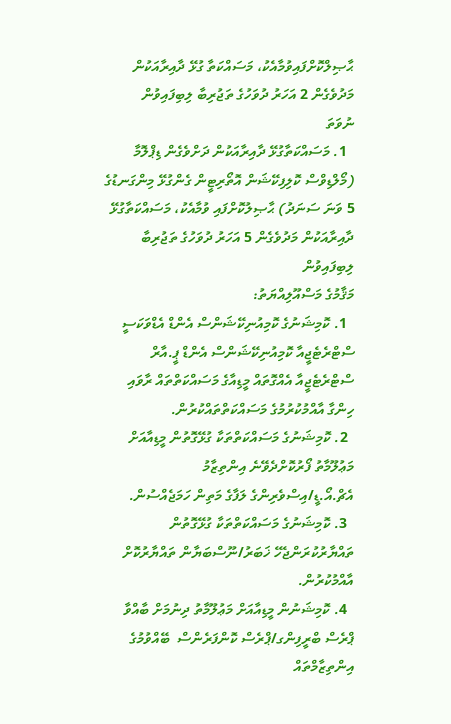ޙާޞިލްކޮށްފައިވުމާއެކު، މަސައްކަތާ ގުޅޭ ދާއިރާއަކުން މަދުވެގެން 2 އަހަރު ދުވަހުގެ ތަޖުރިބާ ލިބިފައިވުން
ނުވަތަ
  1. މަސައްކަތާގުޅޭ ދާއިރާއަކުން ދަށްވެގެން ޑިޕްލޮމާ (މޯލްޑިވްސް ކޮލިފިކޭޝަން އޮތޯރިޓީން ގެންގުޅޭ މިންގަނޑުގެ 5 ވަނަ ސަނަދު) ޙާޞިލުކޮށްފައި ވުމާއެކު، މަސައްކަތާގުޅޭ ދާއިރާއަކުން މަދުވެގެން 5 އަހަރު ދުވަހުގެ ތަޖުރިބާ ލިބިފައިވުން
މަޤާމުގެ މަސްއޫލިއްޔަތު:
  1. ކޮމިޝަނުގެ ކޮމިއުނިކޭޝަންސް އެންޑް އެޑްވަކަސީ ސްޓްރެޓެޖީއާ ކޮމިއުނިކޭޝަންސް އެންޑް ޕީ.އާރް ސްޓްރެޓެޖީއާ އެއްގޮތައް މީޑިއާގެ މަސައްކަތްތައް ރާވައި ހިންގާ އާއްމުކުރުމުގެ މަސައްކަތްތައްކުރުން.
  2. ކޮމިޝަނުގެ މަސައްކަތްތަކާ ގުޅޭގޮތުން މީޑިއާއަށް މަޢުލޫމާތު ފޯރުކޮށްދެވޭނެ އިންތިޒާމު އެޗް.އޯ.ޑީ/އިސްވެރިންގެ ލަފާގެ މަތިން ހަމަޖެއްސުން.
  3. ކޮމިޝަނުގެ މަސައްކަތްތަކާ ގުޅޭގޮތުން ތައްޔާރުކުރަންޖެހޭ ޚަބަރު/ނޫސްބަޔާން ތައްޔާރުކޮށް އާއްމުކުރުން.
  4. ކޮމިޝަނުން މީޑިއާއަށް މަޢުލޫމާތު ދިނުމަށް ބާއްވާ ޕްރެސް ބްރީފިންގ/ޕްރެސް ކޮންފަރެންސް  ބޭއްވުމުގެ އިންތިޒާމްތައް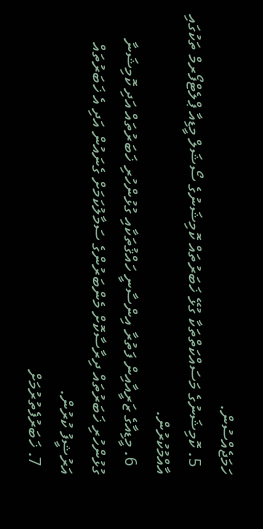ހަމަޖެއްސުން.
  5. ކޮމިޝަނުގެ މަސައްކަތްތަކާ ގުޅޭ ޚަބަރުތައް ކޮމިޝަނުގެ ސޯޝަލް މީޑިއާ ޕްލެޓްފޯރމް ތަކުގައި އާއްމުކުރުން.
  6. މީޑިއާގެ ޒަރީއާއިން ފަތުރާ އިންސާނީ ހައްޤުތަކާއި ގުޅުންހުރި ޚަބަރުތައް އަދި ކޮމިޝަނާ ގުޅުންހުރި ޚަބަރުތައް ދިރާސާކޮށް މެންބަރުންގެ ސަމާލުކަމަށް ގެނައުން އަދި އެ ޚަބަރުތައް އަރުޝީފު ކުރުން.
  7. ޚަބަރުފެތުރުމަށް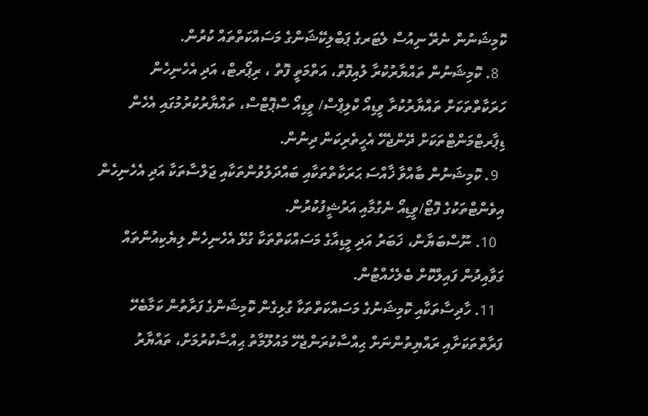ކޮމިޝަނުން ނެރޭ ނިއުސް ލެޓަރގެ ޕަބްލިކޭޝަންގެ މަސައްކަތްތައް ކުރުން.
  8. ކޮމިޝަނުން ތައްޔާރުކުރާ ލުއިފޮތް، އަތްމަތީ ފޮތް ، ރިޕޯރޓް، އަދި އެހެނިހެން ހަރަކާތްތަކަށް ތައްޔާރުކުރާ ވީޑިއޯ ކްލިޕްސް/ ވީޑިއޯ ސްޕޮޓްސް، ތައްޔާރުކުރުމުގައި އެހެން ޑިޕާރޓްމަންޓްތަކަށް ދޭންޖެހޭ އެހީތެރިކަން ދިނުން.
  9. ކޮމިޝަނުން ބާއްވާ ޚާއްސަ ޙަރަކާތްތަކާއި ބައްދަލުވުންތަކާއި ޖަލްސާތަކާ އަދި އެހެނިހެން އިވެންޓްތަކުގެ ފޮޓޯ/ވީޑިއޯ ނެގުމާއި އަރުޝީފުކުރުން.
  10. ނޫސްބަޔާން، ޚަބަރު އަދި މީޑިއާގެ މަސައްކަތްތަކާ ގުޅޭ އެހެނިހެން ލިޔެކިއުންތައް ގަވާއިދުން ފައިލްކޮށް ބެލެހެއްޓުން.
  11. ހާދިސާތަކާއި ކޮމިޝަނުގެ މަސައްކަތްތަކާ ގުޅިގެން ކޮމިޝަންގެ ފަރާތުން ކަމާބެހޭ ފަރާތްތަކަށާއި ރައްޔިތުންނަށް ޙިއްސާކުރަންޖެހޭ މައުލޫމާތު ޙިއްސާކުރުމަށް، ތައްޔާރު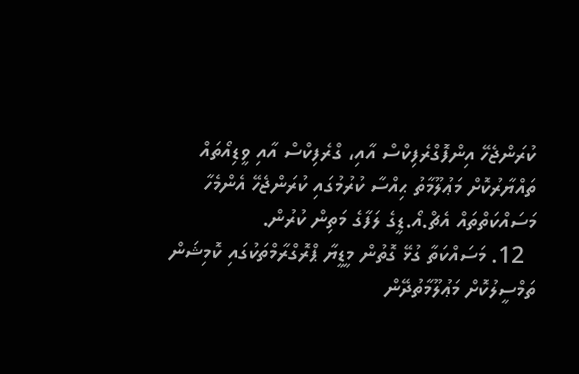ކުރަންޖެހޭ އިންފޮގްރެފިކްސް އާއި، ގްރެފިކްސް އާއި ވީޑިއޯތައް ތައްޔާރުކޮށް މަޢުލޫމާތު ޙިއްސާ ކުރުމުގައި ކުރަންޖެހޭ އެންމެހާ މަސައްކަތްތައް އެޗް.އޯ.ޑީގެ ލަފާގެ މަތިން ކުރުން.
  12. މަސައްކަތާ ގުޅޭ ގޮތުން މީޑީޔާ ޕްރޮގްރާމްތަކުގައި ކޮމިޝަން ތަމްސީލުކޮށް މަޢުލޫމާތުދޭން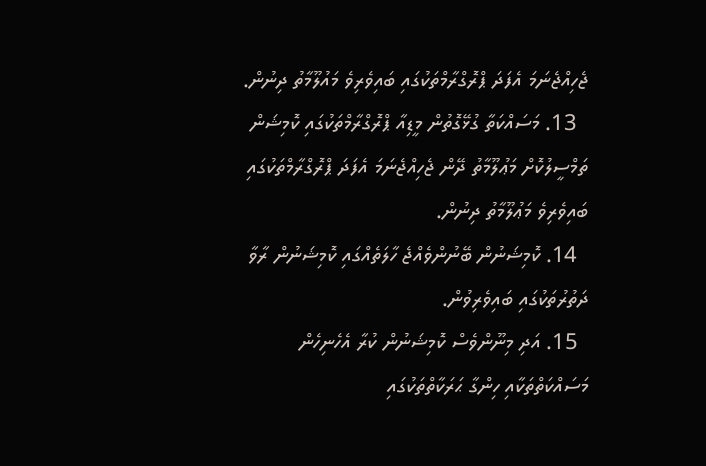ޖެހިއްޖެނަމަ އެފަދަ ޕްރޮގްރާމްތަކުގައި ބައިވެރިވެ މައުލޫމާތު ދިނުން.
  13. މަސައްކަތާ ގުޅޭގޮތުން މީޑިއާ ޕްރޮގްރާމްތަކުގައި ކޮމިޝަން ތަމްސީލުކޮށް މަޢުލޫމާތު ދޭން ޖެހިއްޖެނަމަ އެފަދަ ޕްރޮގްރާމްތަކުގައި ބައިވެރިވެ މަޢުލޫމާތު ދިނުން.
  14. ކޮމިޝަނުން ބޭނުންވެއްޖެ ހާލަތެއްގައި ކޮމިޝަނުން ރާވާ ދަތުރުތަކުގައި ބައިވެރިވުން.
  15. އަދި މިނޫންވެސް ކޮމިޝަނުން ކުރާ އެހެނިހެން މަސައްކަތްތަކާއި ހިންގާ ޙަރަކާތްތަކުގައި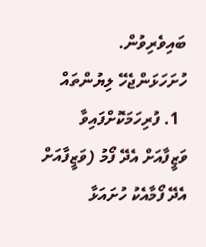ބައިވެރިވުން.
ހުށަހަޅަންޖެހޭ ލިޔުންތައް
  1. ފުރިހަމަކޮށްފައިވާ ވަޒީފާއަށް އެދޭ ފޯމު (ވަޒީފާއަށް އެދޭ ފޯމާއެކު ހުށައަޅާ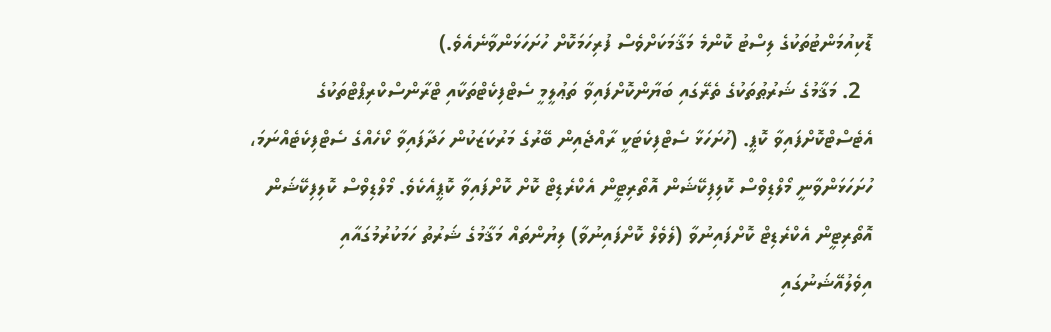ޑޮކިއުމަންޓުތަކުގެ ލިސްޓު ކޮންމެ މަޤާމަކަށްވެސް ފުރިހަމަކޮށް ހުށަހަޅަންވާނެއެވެ.)
  2. މަޤާމުގެ ޝަރުޠުތަކުގެ ތެރޭގައި ބަޔާންކޮށްފައިވާ ތަޢުލީމީ ސެޓްފިކެޓްތަކާއި ޓްރާންސްކްރިޕްޓްތަކުގެ އެޓެސްޓްކޮށްފައިވާ ކޮޕީ. (ހުށަހަޅާ ސެޓްފިކެޓަކީ ރާއްޖެއިން ބޭރުގެ މަރުކަޒަކުން ހަދާފައިވާ ކޯހެއްގެ ސެޓްފިކެޓެއްނަމަ، ހުށަހަޅަންވާނީ މޯލްޑިވްސް ކޮލިފިކޭޝަން އޮތޯރިޓީން އެކްރެޑިޓް ކޮށް ކޮށްފައިވާ ކޮޕީއެކެވެ. މޯލްޑިވްސް ކޮލިފިކޭޝަން އޮތޯރިޓީން އެކްރެޑިޓް ކޮށްފައިނުވާ (ލެވެލް ކޮށްފައިނުވާ) ލިޔުންތައް މަޤާމުގެ ޝަރުތު ހަމަކުރުމުގައާއި އިވެލުއޭޝަނުގައި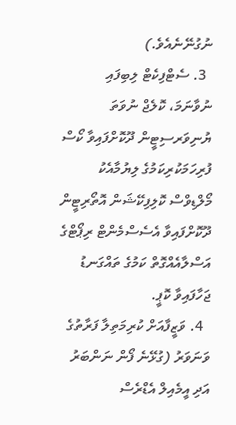ނުގުނޭނެއެވެ.)
  3. ސެޓްފިކެޓް ލިބިފައި ނުވާނަމަ، ކޮލެޖް ނުވަތަ ޔުނިވަރސިޓީން ދޫކޮށްފައިވާ ކޯސް ފުރިހަމަކުރިކަމުގެ ލިޔުމާއެކު މޯލްޑިވްސް ކޮލިފިކޭޝަން އޮތޯރިޓީން ދޫކޮށްފައިވާ އެސެސްމެންޓް ރިޕޯޓްގެ އަސްލާއެއްގޮތް ކަމުގެ ތައްގަނޑު ޖަހާފައިވާ ކޮޕީ.
  4. ވަޒީފާއަށް ކުރިމަތިލާ ފަރާތުގެ ވަނަވަރު (ގުޅޭނެ ފޯން ނަންބަރު އަދި އީމެއިލް އެޑްރެސް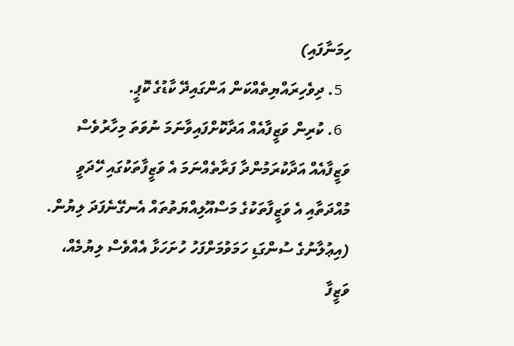ހިމަނާފައި)
  5. ދިވެހިރައްޔިތެއްކަން އަންގައިދޭ ކާޑުގެ ކޮޕީ.
  6. ކުރިން ވަޒީފާއެއް އަދާކޮށްފައިވާނަމަ ނުވަތަ މިހާރުވެސް ވަޒީފާއެއް އަދާކުރަމުންދާ ފަރާތެއްނަމަ އެ ވަޒީފާތަކުގައި ހޭދަވީ މުއްދަތާއި އެ ވަޒީފާތަކުގެ މަސްއޫލިއްޔަތުތައް އެނގޭނެފަދަ ލިޔުން. (އިޢުލާނުގެ ސުންގަޑި ހަމަވުމަށްފަހު ހުށަހަޅާ އެއްވެސް ލިޔުމެއް، ވަޒީފާ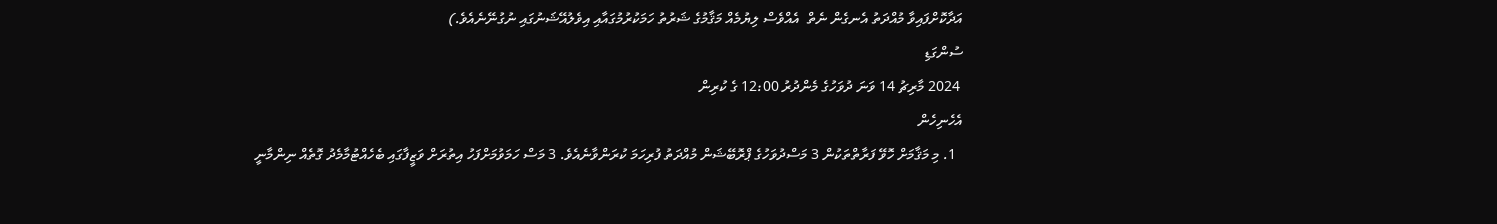އަދާކޮށްފައިވާ މުއްދަތު އެނގެން ނެތް  އެއްވެސް ލިޔުމެއް މަޤާމުގެ ޝަރުތު ހަމަކުރުމުގައާއި އިވެލުއޭޝަނުގައި ނުގުނޭނެއެވެ.)
ސުންގަޑި
 2024 މާރިޗު 14 ވަނަ ދުވަހުގެ މެންދުރު 12:00 ގެ ކުރިން
އެހެނިހެން
  1. މި މަޤާމަށް ހޮވޭ ފަރާތްތަކުން 3 މަސްދުވަހުގެ ޕްރޮބޭޝަން މުއްދަތު ފުރިހަމަ ކުރަންވާނެއެވެ. 3 މަސް ހަމަވުމަށްފަހު އިތުރަށް ވަޒީފާގައި ބެހެއްޓުމާމެދު ގޮތެއް ނިންމާނީ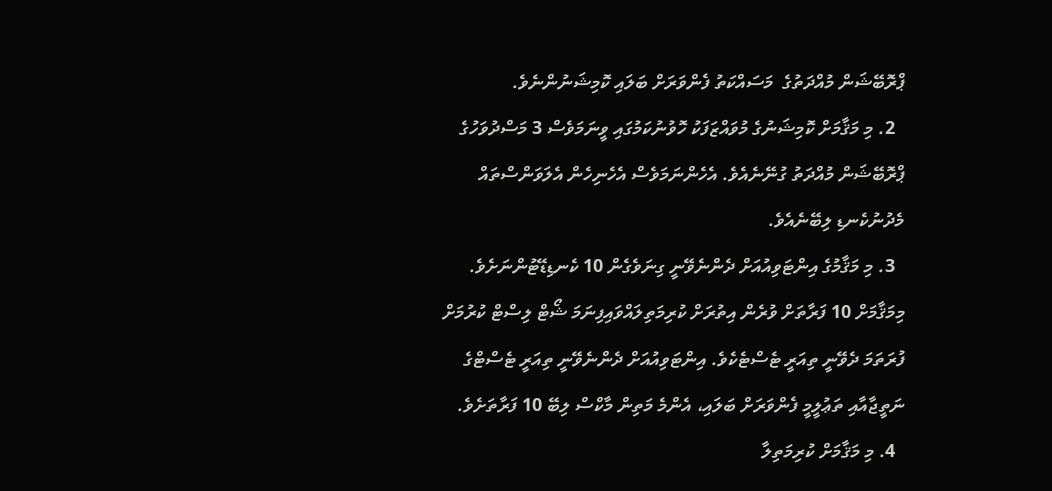ޕްރޮބޭޝަން މުއްދަތުގެ  މަސައްކަތު ފެންވަރަށް ބަލައި ކޮމިޝަނުންނެވެ.
  2. މި މަޤާމަށް ކޮމިޝަނުގެ މުވައްޒަފަކު ހޮވުނުކަމުގައި ވީނަމަވެސް 3 މަސްދުވަހުގެ ޕްރޮބޭޝަން މުއްދަތު ގުނޭނެއެވެ. އެހެންނަމަވެސް އެހެނިހެން އެލަވަންސްތައް މެދުނުކެނޑި ލިބޭނެއެވެ.
  3. މި މަޤާމުގެ އިންޓަވިއުއަށް ދެންނެވޭނީ ގިނަވެގެން 10 ކެނޑިޑޭޓުންނަށެވެ. މިމަޤާމަށް 10 ފަރާތަށް ވުރެން އިތުރަށް ކުރިމަތިލައްވައިފިނަމަ ޝޯޓް ލިސްޓް ކުރުމަށް ފުރަތަމަ ދެވޭނީ ތިއަރީ ޓެސްޓެކެވެ. އިންޓަވިއުއަށް ދެންނެވޭނީ ތިއަރީ ޓެސްޓްގެ ނަތީޖާއާއި ތަޢުލީމީ ފެންވަރަށް ބަލައި، އެންމެ މަތިން މާކްސް ލިބޭ 10 ފަރާތަށެވެ.
  4. މި މަޤާމަށް ކުރިމަތިލާ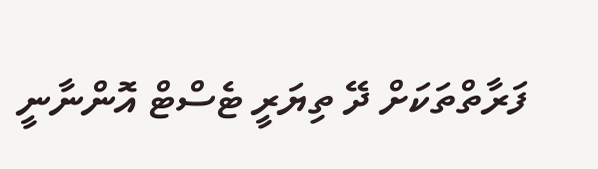ފަރާތްތަކަށް ދޭ ތިޔަރީ ޓެސްޓް އޮންނާނީ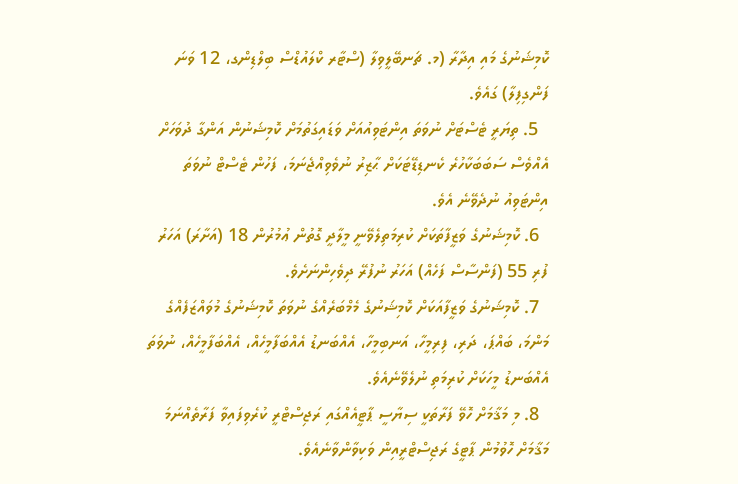ކޮމިޝަނުގެ މައި އިދާރާ (މ. ޗަނބޭލީވިލާ (ސްޓާރ ކްލައުޑްސް ބިލްޑިންގ، 12 ވަނަ ފަންގިފިލާ) ގައެވެ.
  5. ތިޔަރީ ޓެސްޓަށް ނުވަތަ އިންޓަވިއުއަށް ވަޑައިގަތުމަށް ކޮމިޝަނުން އަންގާ ދުވަހަށް އެއްވެސް ސަބަބަކާހުރެ ކެނޑިޑޭޓަކަށް ޙާޒިރު ނުވެވިއްޖެނަމަ، ފަހުން ޓެސްޓް ނުވަތަ އިންޓަވިއު ނުދެވޭނެ އެވެ.
  6. ކޮމިޝަނުގެ ވަޒީފާތަކަށް ކުރިމަތިލެވޭނީ މީލާދީ ގޮތުން ޢުމުރުން 18 (އަށާރަ) އަހަރު ފުރި 55 (ފަންސާސް ފަހެއް) އަހަރު ނުފުރޭ ދިވެހިންނަށެވެ.
  7. ކޮމިޝަނުގެ ވަޒީފާއަކަށް ކޮމިޝަނުގެ މެމްބަރެއްގެ ނުވަތަ ކޮމިޝަނުގެ މުވައްޒަފެއްގެ މަންމަ، ބައްޕަ، ދަރި، ފިރިމީހާ، އަނބިމީހާ، އެއްބަނޑު އެއްބަފާމީހެއް، އެއްބަފާމީހެއް، ނުވަތަ އެއްބަނޑު މީހަކަށް ކުރިމަތި ނުލެވޭނެއެވެ.
  8. މި މަޤާމަށް ހޮވޭ ފަރާތަކީ ސިޔާސީ ޕާޓީއެއްގައި ރަޖިސްޓްރީ ކުރެވިފައިވާ ފަރާތެއްނަމަ މަޤާމަށް ހޮވުމުން ޕާޓީގެ ރަޖިސްޓްރީއިން ވަކިވާންވާނެއެވެ.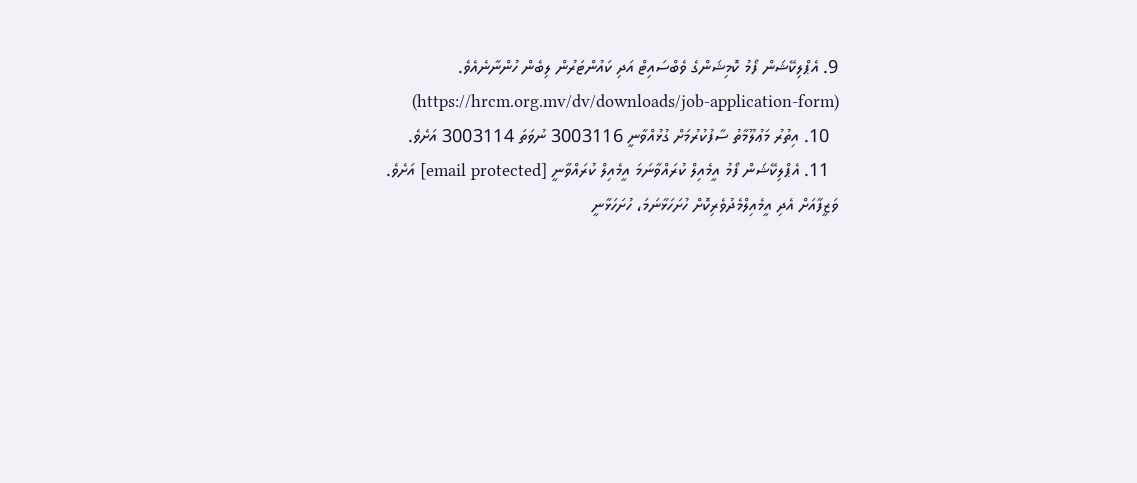9. އެޕްލިކޭޝަން ފޯމު ކޮމިޝަންގެ ވެބްސައިޓް އަދި ކައުންޓަރުން ލިބެން ހުންނާނެއެވެ. (https://hrcm.org.mv/dv/downloads/job-application-form)
  10. އިތުރު މަޢުލޫމާތު ސާފުކުރުމަށް ގުޅުއްވާނީ 3003116 ނުވަތަ 3003114 އަށެވެ.
  11. އެޕްލިކޭޝަން ފޯމު އީމެއިލް ކުރައްވާނަމަ އީމެއިލް ކުރައްވާނީ [email protected] އަށެވެ. ވަޒީފާއަށް އެދި އީމެއިލްމެދުވެރިކޮށް ހުށަހަޅާނަމަ، ހުށަހަޅާނީ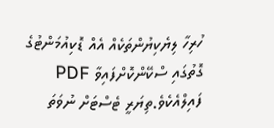ހުރިހާ ލިޔެކިޔުންތަކެއް އެއް ޑޮކިއުމަންޓުގެ ގޮތުގައި ސްކޭންކޮށްފައިވާ PDF ފައިލްއެކެވެ.ތިޔަރީ ޓެސްޓަށް ނުވަތަ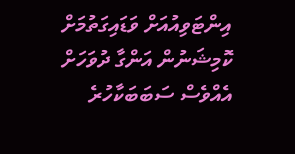އިންޓަވިއުއަށް ވަޑައިގަތުމަށް ކޮމިޝަނުން އަންގާ ދުވަހަށް އެއްވެސް ސަބަބަކާހުރެ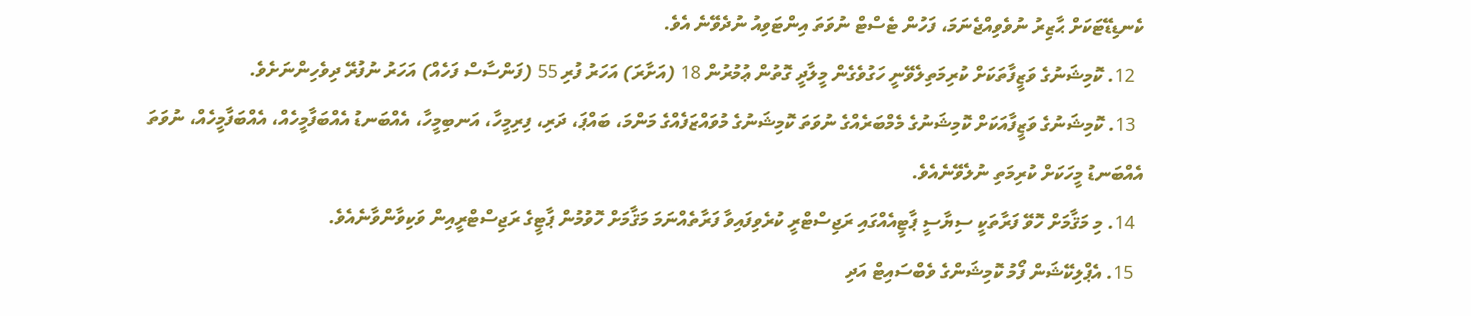ކެނޑިޑޭޓަކަށް ޙާޒިރު ނުވެވިއްޖެނަމަ، ފަހުން ޓެސްޓް ނުވަތަ އިންޓަވިއު ނުދެވޭނެ އެވެ.
  12. ކޮމިޝަނުގެ ވަޒީފާތަކަށް ކުރިމަތިލެވޭނީ ހަގުވެގެން މީލާދީ ގޮތުން ޢުމުރުން 18 (އަށާރަ) އަހަރު ފުރި 55 (ފަންސާސް ފަހެއް) އަހަރު ނުފުރޭ ދިވެހިންނަށެވެ.
  13. ކޮމިޝަނުގެ ވަޒީފާއަކަށް ކޮމިޝަނުގެ މެމްބަރެއްގެ ނުވަތަ ކޮމިޝަނުގެ މުވައްޒަފެއްގެ މަންމަ، ބައްޕަ، ދަރި، ފިރިމީހާ، އަނބިމީހާ، އެއްބަނޑު އެއްބަފާމީހެއް، އެއްބަފާމީހެއް، ނުވަތަ އެއްބަނޑު މީހަކަށް ކުރިމަތި ނުލެވޭނެއެވެ.
  14. މި މަޤާމަށް ހޮވޭ ފަރާތަކީ ސިޔާސީ ޕާޓީއެއްގައި ރަޖިސްޓްރީ ކުރެވިފައިވާ ފަރާތެއްނަމަ މަޤާމަށް ހޮވުމުން ޕާޓީގެ ރަޖިސްޓްރީއިން ވަކިވާންވާނެއެވެ.
  15. އެޕްލިކޭޝަން ފޯމު ކޮމިޝަންގެ ވެބްސައިޓް އަދި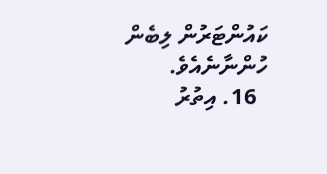ކައުންޓަރުން ލިބެން ހުންނާނެއެވެ.
  16. އިތުރު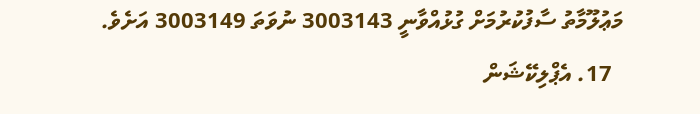މަޢުލޫމާތު ސާފުކުރުމަށް ގުޅުއްވާނީ 3003143 ނުވަތަ 3003149 އަށެވެ.
  17. އެޕްލިކޭޝަން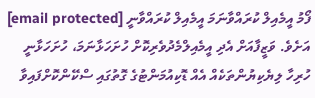ފޯމު އީމެއިލް ކުރައްވާނަމަ އީމެއިލް ކުރައްވާނީ [email protected] އަށެވެ. ވަޒީފާއަށް އެދި އީމެއިލްމެދުވެރިކޮށް ހުށަހަޅާނަމަ، ހުށަހަޅާނީ ހުރިހާ ލިޔެކިޔުންތަކެއް އެއް ޑޮކިއުމަންޓުގެ ގޮތުގައި ސްކޭންކޮށްފައިވާ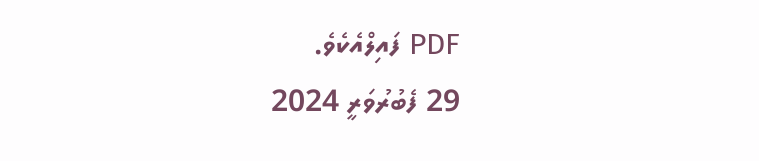PDF ފައިލްއެކެވެ.
29 ފެބުރުވަރީ 2024